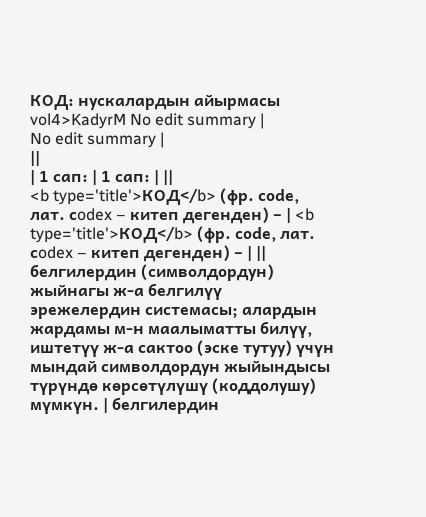КОД: нускалардын айырмасы
vol4>KadyrM No edit summary |
No edit summary |
||
| 1 сап: | 1 сап: | ||
<b type='title'>КОД</b> (фр. соde, лат. сodex – китеп дегенден) – | <b type='title'>КОД</b> (фр. соde, лат. сodex – китеп дегенден) – | ||
белгилердин (символдордун) жыйнагы ж-а белгилүү эрежелердин системасы; алардын жардамы м-н маалыматты билүү, иштетүү ж-а сактоо (эске тутуу) үчүн мындай символдордун жыйындысы түрүндө көрсөтүлүшү (коддолушу) мүмкүн. | белгилердин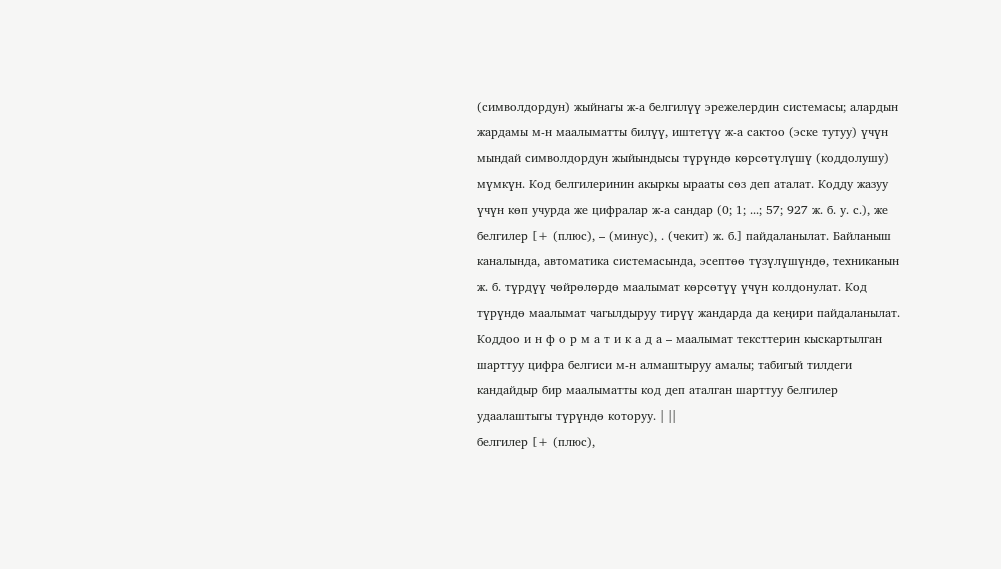(символдордун) жыйнагы ж-а белгилүү эрежелердин системасы; алардын жардамы м-н маалыматты билүү, иштетүү ж-а сактоо (эске тутуу) үчүн мындай символдордун жыйындысы түрүндө көрсөтүлүшү (коддолушу) мүмкүн. Код белгилеринин акыркы ырааты сөз деп аталат. Кодду жазуу үчүн көп учурда же цифралар ж-а сандар (0; 1; ...; 57; 927 ж. б. у. с.), же белгилер [+ (плюс), – (минус), . (чекит) ж. б.] пайдаланылат. Байланыш каналында, автоматика системасында, эсептөө түзүлүшүндө, техниканын ж. б. түрдүү чөйрөлөрдө маалымат көрсөтүү үчүн колдонулат. Код түрүндө маалымат чагылдыруу тирүү жандарда да кеңири пайдаланылат. Коддоо и н ф о р м а т и к а д а – маалымат тексттерин кыскартылган шарттуу цифра белгиси м-н алмаштыруу амалы; табигый тилдеги кандайдыр бир маалыматты код деп аталган шарттуу белгилер удаалаштыгы түрүндө которуу. | ||
белгилер [+ (плюс),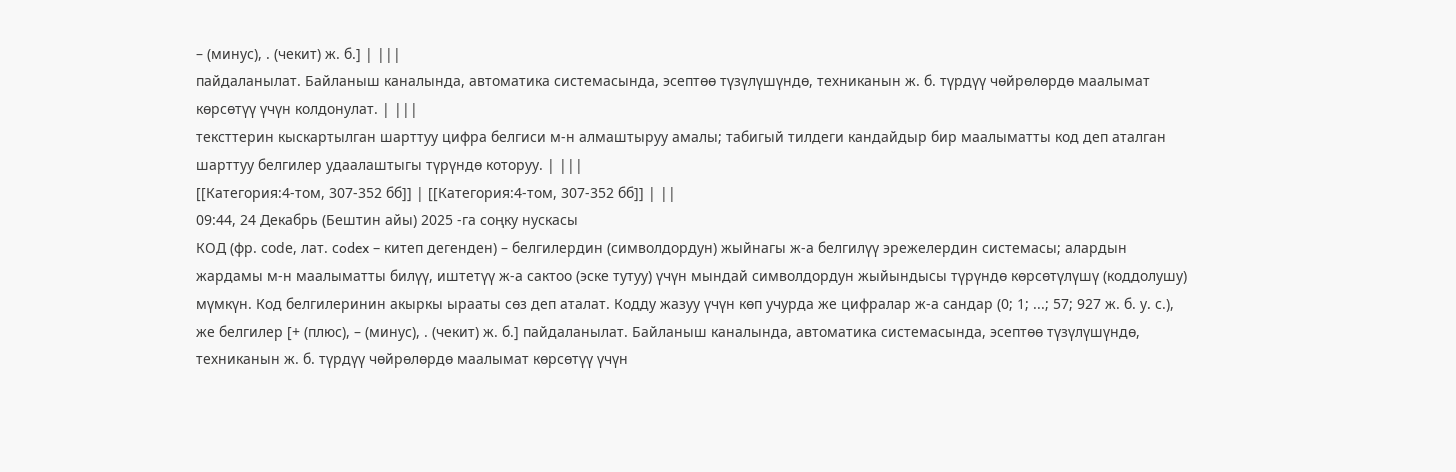– (минус), . (чекит) ж. б.] | |||
пайдаланылат. Байланыш каналында, автоматика системасында, эсептөө түзүлүшүндө, техниканын ж. б. түрдүү чөйрөлөрдө маалымат көрсөтүү үчүн колдонулат. | |||
тексттерин кыскартылган шарттуу цифра белгиси м-н алмаштыруу амалы; табигый тилдеги кандайдыр бир маалыматты код деп аталган шарттуу белгилер удаалаштыгы түрүндө которуу. | |||
[[Категория:4-том, 307-352 бб]] | [[Категория:4-том, 307-352 бб]] | ||
09:44, 24 Декабрь (Бештин айы) 2025 -га соңку нускасы
КОД (фр. соde, лат. сodex – китеп дегенден) – белгилердин (символдордун) жыйнагы ж-а белгилүү эрежелердин системасы; алардын жардамы м-н маалыматты билүү, иштетүү ж-а сактоо (эске тутуу) үчүн мындай символдордун жыйындысы түрүндө көрсөтүлүшү (коддолушу) мүмкүн. Код белгилеринин акыркы ырааты сөз деп аталат. Кодду жазуу үчүн көп учурда же цифралар ж-а сандар (0; 1; ...; 57; 927 ж. б. у. с.), же белгилер [+ (плюс), – (минус), . (чекит) ж. б.] пайдаланылат. Байланыш каналында, автоматика системасында, эсептөө түзүлүшүндө, техниканын ж. б. түрдүү чөйрөлөрдө маалымат көрсөтүү үчүн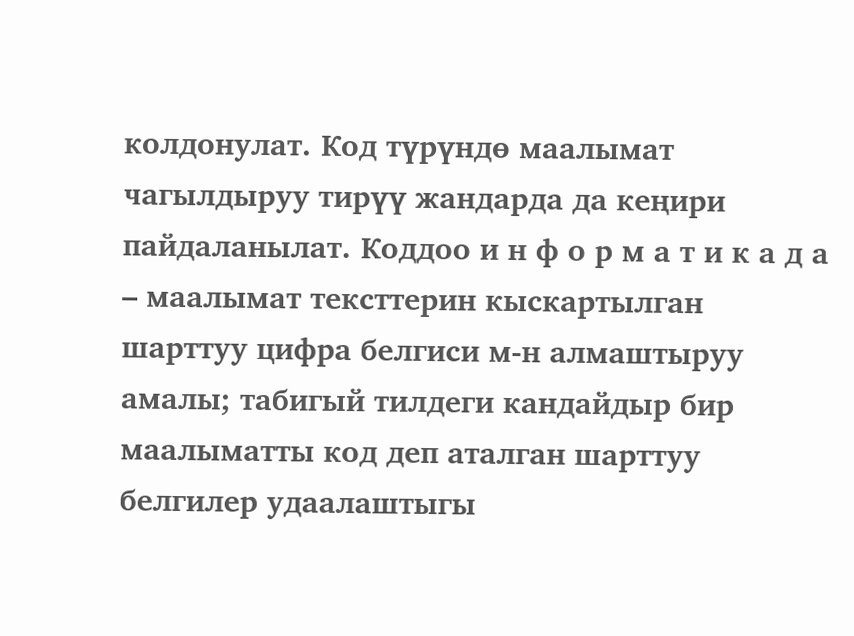колдонулат. Код түрүндө маалымат чагылдыруу тирүү жандарда да кеңири пайдаланылат. Коддоо и н ф о р м а т и к а д а – маалымат тексттерин кыскартылган шарттуу цифра белгиси м-н алмаштыруу амалы; табигый тилдеги кандайдыр бир маалыматты код деп аталган шарттуу белгилер удаалаштыгы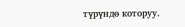түрүндө которуу.